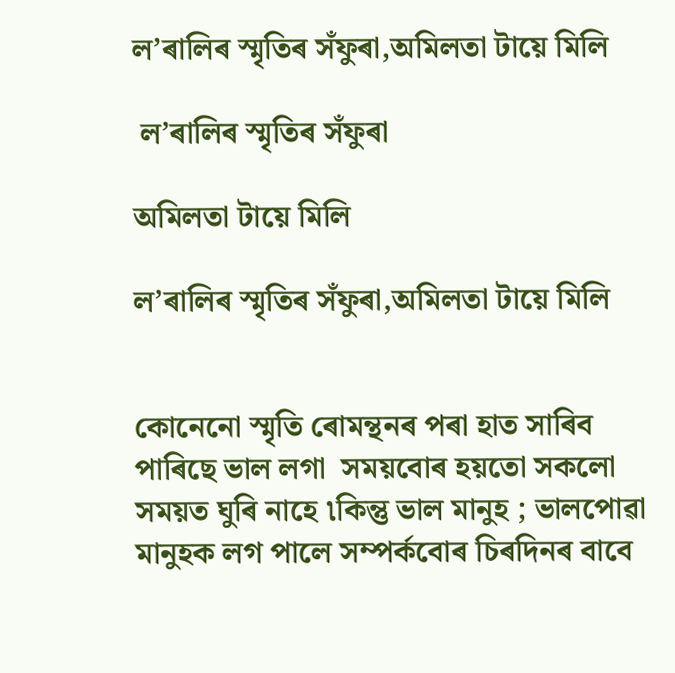ল’ৰালিৰ স্মৃতিৰ সঁফুৰা,অমিলতা টায়ে মিলি

 ল’ৰালিৰ স্মৃতিৰ সঁফুৰা

অমিলতা টায়ে মিলি

ল’ৰালিৰ স্মৃতিৰ সঁফুৰা,অমিলতা টায়ে মিলি


কোনেনো স্মৃতি ৰোমন্থনৰ পৰা হাত সাৰিব পাৰিছে ভাল লগা  সময়বোৰ হয়তো সকলো সময়ত ঘুৰি নাহে ৷কিন্তু ভাল মানুহ ; ভালপোৱা মানুহক লগ পালে সম্পৰ্কবোৰ চিৰদিনৰ বাবে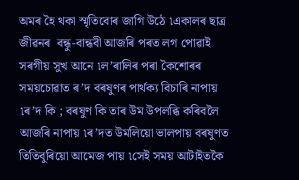অমৰ হৈ থকা স্মৃতিবোৰ জাগি উঠে ৷একালৰ ছাত্ৰ জীৱনৰ  বন্ধু-বান্ধবী আজৰি পৰত লগ পোৱাই সৰগীয় সুখ আনে ৷ল’ৰালিৰ পৰা কৈশোৰৰ সময়চোৱাত ৰ’দ বৰষুণৰ পাৰ্থক্য বিচাৰি নাপায় ৷ৰ’দ কি ; বৰষুণ কি তাৰ উম উপলব্ধি কৰিবলৈ আজৰি নাপায় ৷ৰ’দত উমলিয়ো ভালপায় বৰষুণত তিতিবুৰিয়ো আমেজ পায় ৷সেই সময় আটাইতকৈ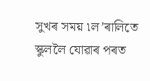সুখৰ সময় ৷ল’ৰালিতে স্কুললৈ যোৱাৰ পৰত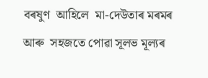বৰষুণ  আহিলে  মা-দেউতাৰ মৰমৰ আৰু  সহজতে পোৱা সূলভ মূল্যৰ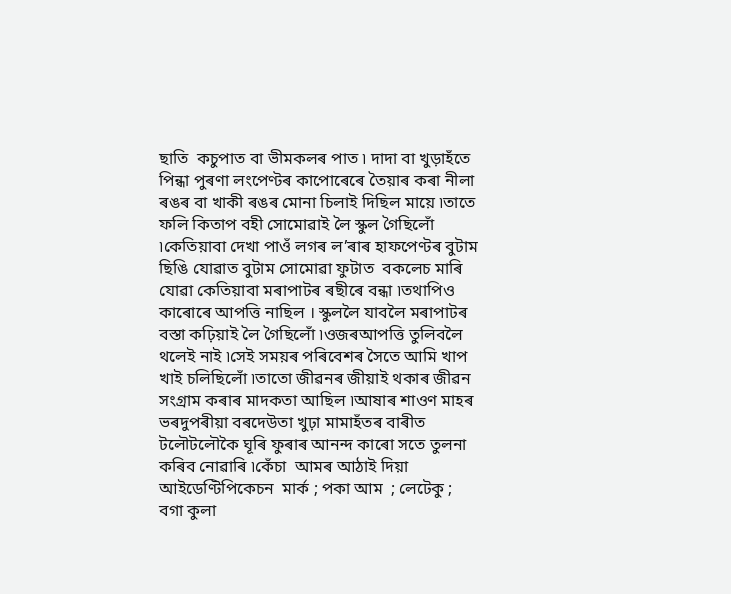ছাতি  কচুপাত বা ভীমকলৰ পাত ৷ দাদা বা খুড়াহঁতে পিন্ধা পুৰণা লংপেণ্টৰ কাপোৰেৰে তৈয়াৰ কৰা নীলা ৰঙৰ বা খাকী ৰঙৰ মোনা চিলাই দিছিল মায়ে ৷তাতে ফলি কিতাপ বহী সোমোৱাই লৈ স্কুল গৈছিলোঁ ৷কেতিয়াবা দেখা পাওঁ লগৰ ল’ৰাৰ হাফপেণ্টৰ বুটাম ছিঙি যোৱাত বুটাম সোমোৱা ফুটাত  বকলেচ মাৰি যোৱা কেতিয়াবা মৰাপাটৰ ৰছীৰে বন্ধা ৷তথাপিও কাৰোৰে আপত্তি নাছিল । স্কুললৈ যাবলৈ মৰাপাটৰ বস্তা কঢ়িয়াই লৈ গৈছিলোঁ ৷ওজৰআপত্তি তুলিবলৈ থলেই নাই ৷সেই সময়ৰ পৰিবেশৰ সৈতে আমি খাপ খাই চলিছিলোঁ ৷তাতো জীৱনৰ জীয়াই থকাৰ জীৱন সংগ্ৰাম কৰাৰ মাদকতা আছিল ৷আষাৰ শাওণ মাহৰ ভৰদুপৰীয়া বৰদেউতা খুঢ়া মামাহঁতৰ বাৰীত টলৌটলৌকৈ ঘূৰি ফুৰাৰ আনন্দ কাৰো সতে তুলনা কৰিব নোৱাৰি ৷কেঁচা  আমৰ আঠাই দিয়া আইডেণ্টিপিকেচন  মাৰ্ক ; পকা আম  ; লেটেকু ; বগা কুলা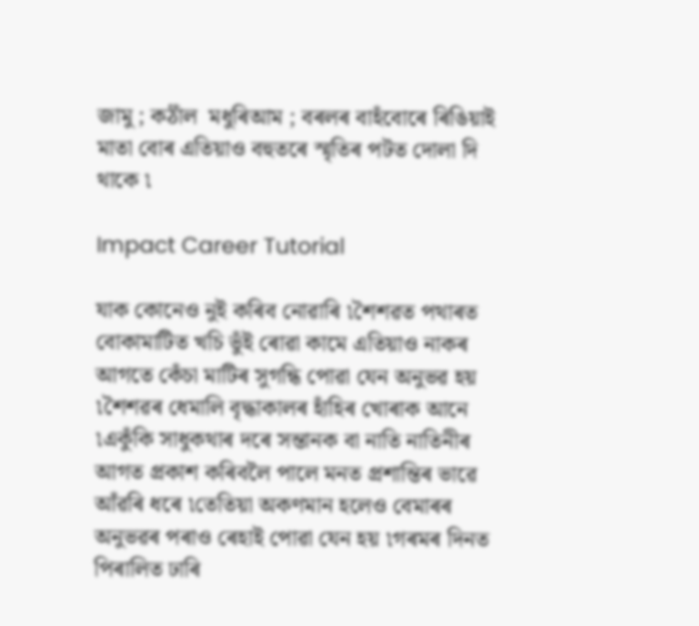জামু ; কঠাঁল  মধুৰিআম ; বৰলৰ বাহঁবোৰে ৰিঙিয়াই মাতা বোৰ এতিয়াও বহুতৰে স্মৃতিৰ পটত দোলা দি থাকে ৷

Impact Career Tutorial

যাক কোনেও নুই কৰিব নোৱাৰি ৷শৈশৱত পথাৰত বোকামাটিত খচি ভুঁই ৰোৱা কামে এতিয়াও নাকৰ আগতে কেঁচা মাটিৰ সুগন্ধি পোৱা যেন অনুভৱ হয় ৷শৈশৱৰ ধেমালি বৃদ্ধাকালৰ হাঁহিৰ খোৰাক আনে ৷একুঁকি সাধুকথাৰ দৰে সন্তানক বা নাতি নাতিনীৰ আগত প্ৰকাশ কৰিবলৈ পালে মনত প্ৰশান্তিৰ ভাৱে আঁৱৰি ধৰে ৷তেতিয়া অকণমান হলেও বেমাৰৰ অনুভৱৰ পৰাও ৰেহাই পোৱা যেন হয় ৷গৰমৰ দিনত পিৰালিত ঢাৰি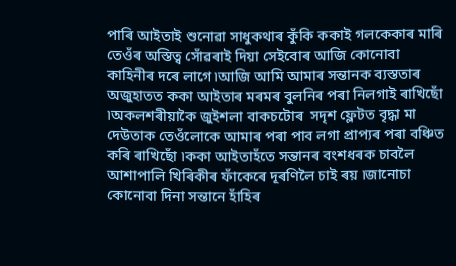পাৰি আইতাই শুনোৱা সাধুকথাৰ কুঁকি ককাই গলকেকাৰ মাৰি তেওঁৰ অস্তিত্ব সোঁৱৰাই দিয়া সেইবোৰ আজি কোনোবা কাহিনীৰ দৰে লাগে ৷আজি আমি আমাৰ সন্তানক ব্যস্ততাৰ অজুহাতত ককা আইতাৰ মৰমৰ বুলনিৰ পৰা নিলগাই ৰাখিছোঁ ৷অকলশৰীয়াকৈ জুইশলা বাকচটোৰ  সদৃশ ফ্লেটত বৃদ্ধা মা দেউতাক তেওঁলোকে আমাৰ পৰা পাব লগা প্ৰাপ্যৰ পৰা বঞ্চিত কৰি ৰাখিছোঁ ৷ককা আইতাহঁতে সন্তানৰ বংশধৰক চাবলৈ আশাপালি খিৰিকীৰ ফাঁকেৰে দূৰণিলৈ চাই ৰয় ৷জানোচা কোনোবা দিনা সন্তানে হাঁহিৰ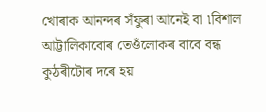খোৰাক আনন্দৰ সঁফুৰা আনেই বা ৷বিশাল আট্টালিকাবোৰ তেওঁলোকৰ বাবে বন্ধ কুঠৰীটোৰ দৰে হয়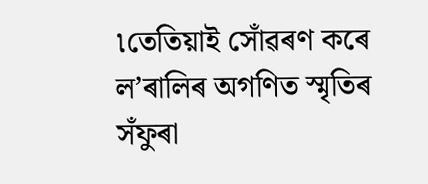৷তেতিয়াই সোঁৱৰণ কৰে ল’ৰালিৰ অগণিত স্মৃতিৰ সঁফুৰা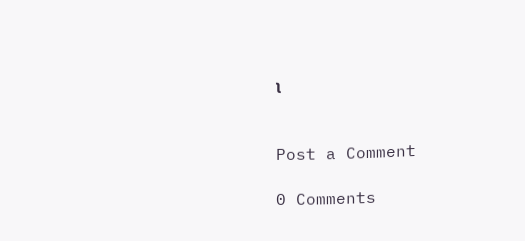৷


Post a Comment

0 Comments